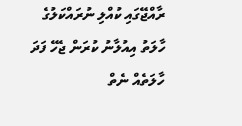ރާއްޖޭގައި ކުއްލި ނުރައްކަލުގެ ހާލަތު އިއުލާނު ކުރަން ޖެހޭ ފަދަ ހާލަތެއް ނެތް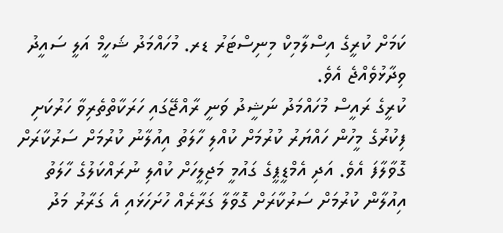ކަމަށް ކުރީގެ އިސްލާމިކް މިނިސްޓަރު ޑރ. މުހައްމަދު ޝަހީމް އަލީ ސައީދު ވިދާޅުވެއްޖެ އެވެ.
ކުރީގެ ރައީސް މުހައްމަދު ނަޝީދު ވަނީ ރާއްޖޭގައި ހަރަކާތްތެރިވާ ހަރުކަށި ފިކުރުގެ މީހުން ހައްޔަރު ކުރުމަށް ކުއްލި ހާލަތު އިއުލާނު ކުރުމަށް ސަރުކާރަށް ގޮވާލާފަ އެވެ. އަދި އެމްޑީޕީގެ ގައުމީ މަޖިލީހަށް ކުއްލި ނުރައްކަލުގެ ހާލަތު އިއުލާން ކުރުމަށް ސަރުކާރަށް ގޮވާލާ ގަރާރެއް ހުށަހަޅައި އެ ގަރާރު މަދު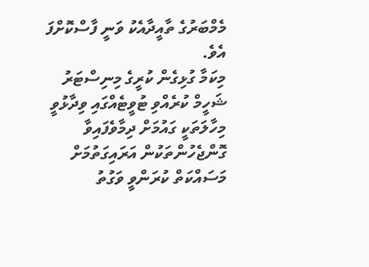މެމްބަރުގެ ތާއީދާއެކު ވަނީ ފާސްކޮށްފަ އެވެ.
މިކަމާ ގުޅިގެން ކުރީގެ މިނިސްޓަރު ޝަހީމް ކުރެއްވި ޓުވީޓެއްގައި ވިދާޅުވީ މިހާލަތަކީ ގައުމަށް ދިމާވެފައިވާ ގޮންޖެހުންތަކުން އަރައިގަތުމަށް މަސައްކަތް ކުރަންވީ ވަގުތު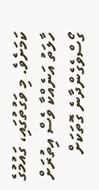ކަމަށެވެ. މި ވަގުތުގައި، ގައުމުގެ ހާލަތު އަނެއްކާ ވެސް އިތުރަށް ގޯސްވެގެންދާނެ ގޮތަކަށް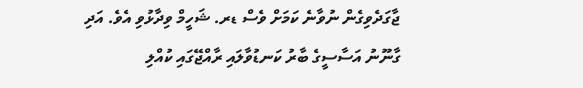ޖާގަދެވިގެން ނުވާނެ ކަމަށް ވެސް ޑރ. ޝަހީމް ވިދާޅުވި އެވެ. އަދި ގާނޫނު އަސާސީގެ ބާރު ކަނޑުވާލައި ރާއްޖޭގައި ކުއްލި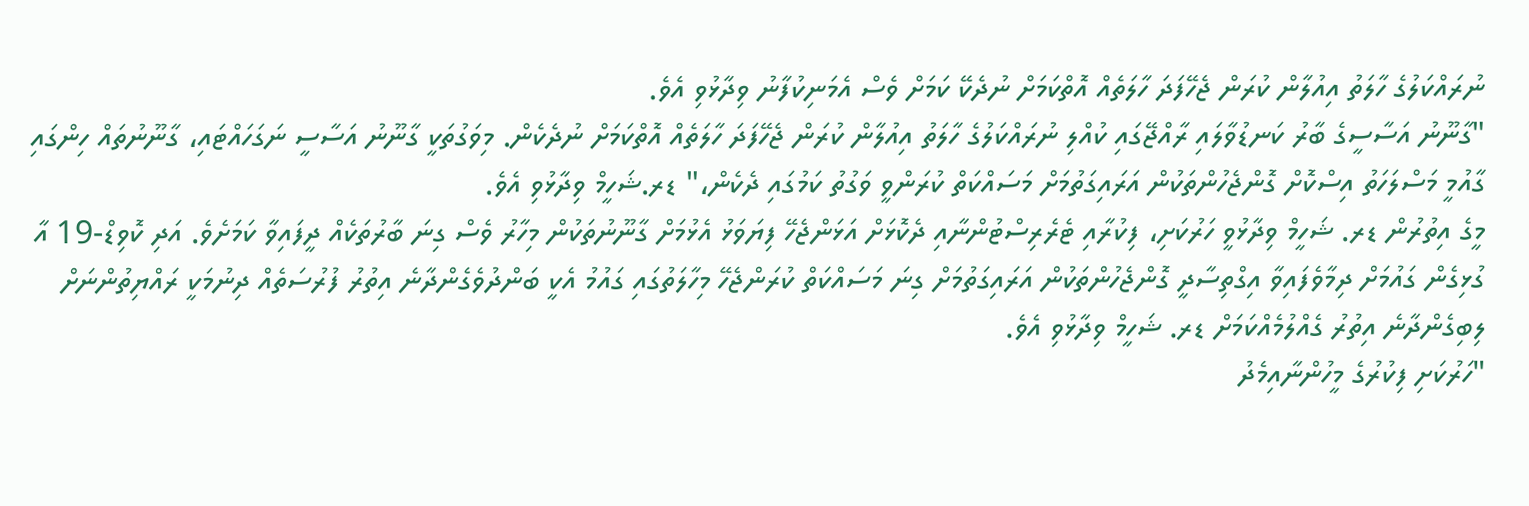ނުރައްކަލުގެ ހާލަތު އިއުލާން ކުރަން ޖެހޭފަދަ ހާލަތެއް އޮތްކަމަށް ނުދެކޭ ކަމަށް ވެސް އެމަނިކުފާނު ވިދާޅުވި އެވެ.
"ގާނޫނު އަސާސީގެ ބާރު ކަނޑުވާލައި ރާއްޖޭގައި ކުއްލި ނުރައްކަލުގެ ހާލަތު އިއުލާން ކުރަން ޖެހޭފަދަ ހާލަތެއް އޮތްކަމަށް ނުދެކެން. މިވަގުތަކީ ގާނޫނު އަސާސީ ނަގަހައްޓައި، ގާނޫނުތައް ހިންގައި ގާއުމީ މަސްލަހަތު އިސްކޮށް ގޮންޖެހުންތަކުން އަރައިގަތުމަށް މަސައްކަތް ކުރަންވީ ވަގުތު ކަމުގައި ދެކެން،" ޑރ.ޝަހީމް ވިދާޅުވި އެވެ.
މީގެ އިތުރުން ޑރ. ޝަހީމް ވިދާޅުވީ ހަރުކަށި، ފިކުރާއި ޓެރެރިސްޓުންނާއި ދެކޮޅަށް އަޅަންޖެހޭ ފިޔަވަޅު އެޅުމަށް ގާނޫނުތަކުން މިހާރު ވެސް ގިނަ ބާރުތަކެއް ދީފައިވާ ކަމަށެވެ. އަދި ކޮވިޑް-19 އާ ގުޅިގެން ގައުމަށް ދިމާވެފައިވާ އިގްތިސާދީ ގޮންޖެހުންތަކުން އަރައިގަތުމަށް ގިނަ މަސައްކަތް ކުރަންޖެހޭ މިހާލަތުގައި ގައުމު އެކީ ބަންދުވެގެންދާނެ އިތުރު ފުރުސަތެއް ދިނުމަކީ ރައްޔިތުންނަށް ލިބިގެންދާނެ އިތުރު ގެއްލުމެއްކަމަށް ޑރ. ޝަހީމް ވިދާޅުވި އެވެ.
"ހަރުކަށި ފިކުރުގެ މީހުންނާއިމެދު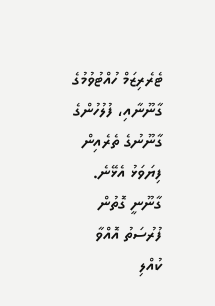ޓެރެރިޒަމް ހުއްޓުވުމުގެ ގާނޫނާއި، ފުލުހުންގެ ގާނޫނުގެ ތެރެއިން ފިޔަވަޅު އެޅޭނެ. ގާނޫނީ ގޮތުން ފުރުސަތު އޮއްވާ ކުއްލި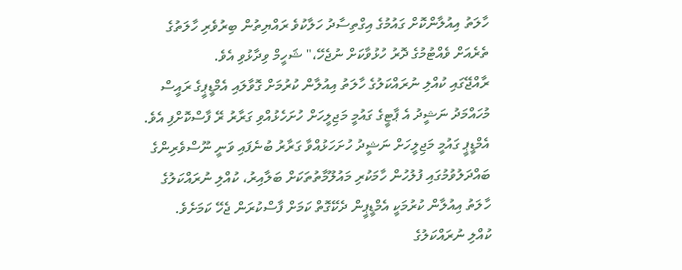ހާލަތު އިއުލާންކޮށް ގައުމުގެ އިގްތިސާދު ހަލާކުވެ ރައްޔިތުން ބިރުވެރި ހާލަތުގެ ތެރެއަށް ވެއްޓުމުގެ ދޮރު ހުޅުވާކަށް ނުޖެހޭ،" ޝަހީމް ވިދާޅުވި އެވެ.
ރާއްޖޭގައި ކުއްލި ނުރައްކަލުގެ ހާލަތު އިއުލާން ކުރުމަށް ގޮވާލައި އެމްޑީޕީގެ ރައީސް މުހައްމަދު ނަޝީދު އެ ޕާޓީގެ ގައުމީ މަޖިލީހަށް ހުށަހެޅުއްވި ގަރާރު ރޭ ފާސްކޮށްފި އެވެ.
އެމްޑީޕީ ގައުމީ މަޖިލީހަށް ނަޝީދު ހުށަހަޅުއްވާ ގަރާރު ބުނެފައި ވަނީ ނޫސްވެރިންގެ ބައްދަލުވުމުގައި ފުލުހުން ހާމަކުރި މައުލޫމާތުތަކަށް ބަލާއިރު، ކުއްލި ނުރައްކަލުގެ ހާލަތު އިއުލާން ކުރުމަކީ އެމްޑީޕީން ދެކޭގޮތް ކަމަށް ފާސްކުރަން ޖެހޭ ކަމަށެވެ.
ކުއްލި ނުރައްކަލުގެ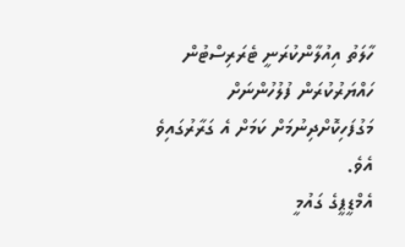ހާލަތު އިއުލާންކުރަނީ ޓެރަރިސްޓުން ހައްޔަރުކުރަން ފުލުހުންނަށް މަގުފަހިކޮށްދިނުމަށް ކަމަށް އެ ގަރާރުގައިވެ އެވެ.
އެމްޑީޕީގެ ގައުމީ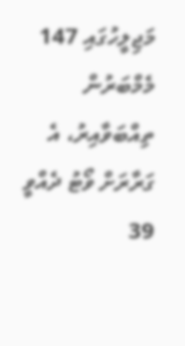މަޖިލީހުގައި 147 މެމްބަރުން ތިއްބަވާއިރު، އެ ގަރާރަށް ވޯޓު ދެއްވީ 39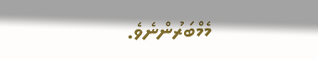މެމްބަރުންނެވެ.